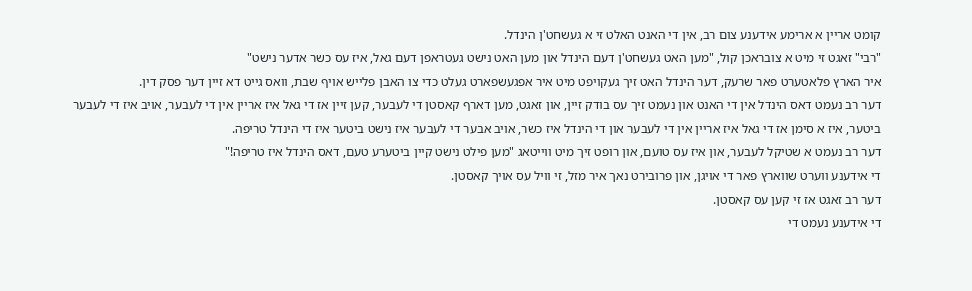קומט אריין א ארימע אידענע צום רב, אין די האנט האלט זי א געשחט'ן הינדל.
"רבי" זאגט זי מיט א צובראכן קול, "מען האט געשחט'ן דעם הינדל און מען האט נישט געטראפן דעם גאל, איז עס כשר אדער נישט"
איר הארץ פלאטערט פאר שרעק, דער הינדל האט זיך געקויפט מיט איר אפגעשפארט געלט כדי צו האבן פלייש אויף שבת, וואס גייט דא זיין דער פסק דין.
דער רב נעמט דאס הינדל אין די האנט און נעמט זיך עס בודק זיין, און זאגט, מען דארף קאסטן די לעבער, קען זיין אז די גאל איז אריין אין די לעבער, אויב איז די לעבער ביטער, איז א סימן אז די גאל איז אריין אין די לעבער און די הינדל איז כשר, אויב אבער די לעבער איז נישט ביטער איז די הינדל טריפה.
דער רב נעמט א שטיקל לעבער, און איז עס טועם, און רופט זיך מיט ווייטאג "מען פילט נישט קיין ביטערע טעם, דאס הינדל איז טריפה!"
די אידענע ווערט שווארץ פאר די אויגן, און פרובירט נאך איר מזל, זי וויל עס אויך קאסטן.
דער רב זאגט אז זי קען עס קאסטן.
די אידענע נעמט די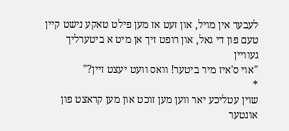לעבער אין מויל, און זעט אז מען פילט טאקע נישט קיין טעם פון די גאל, און רופט זיך אן מיט א ביטערליך געוויין
"אוי ס'איז מיר ביטער! וואס וועט יעצט זיין?"
*
שוין עטליכע יאר ווען מען זוכט און מען קראצט פון אונטער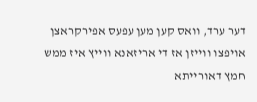דער ערד, וואס קען מען עפעס אפירקראצן אויפצו ווייזן אז די אריזאנא ווייץ איז ממש חמץ דאורייתא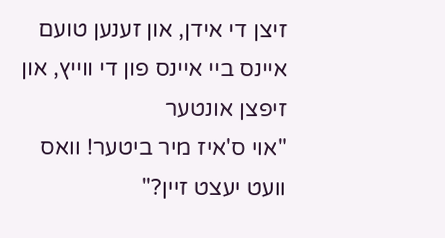זיצן די אידן, און זענען טועם איינס ביי איינס פון די ווייץ, און זיפצן אונטער
"אוי ס'איז מיר ביטער! וואס וועט יעצט זיין?"